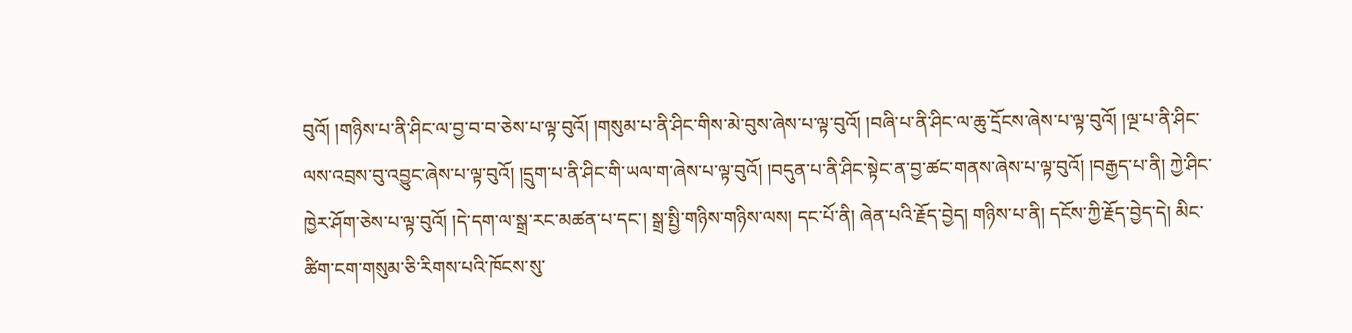བུའོ། །གཉིས་པ་ནི་ཤིང་ལ་བྱ་བ་བ་ཅེས་པ་ལྟ་བུའོ། །གསུམ་པ་ནི་ཤིང་གིས་མེ་བུས་ཞེས་པ་ལྟ་བུའོ། །བཞི་པ་ནི་ཤིང་ལ་ཆུ་དྲོངས་ཞེས་པ་ལྟ་བུའོ། །ལྔ་པ་ནི་ཤིང་ལས་འབྲས་བུ་འབྱུང་ཞེས་པ་ལྟ་བུའོ། །དྲུག་པ་ནི་ཤིང་གི་ཡལ་ག་ཞེས་པ་ལྟ་བུའོ། །བདུན་པ་ནི་ཤིང་སྟེང་ན་བྱ་ཚང་གནས་ཞེས་པ་ལྟ་བུའོ། །བརྒྱད་པ་ནི། ཀྱེ་ཤིང་ཁྱེར་ཤོག་ཅེས་པ་ལྟ་བུའོ། །དེ་དག་ལ་སྒྲ་རང་མཚན་པ་དང་། སྒྲ་སྤྱི་གཉིས་གཉིས་ལས། དང་པོ་ནི། ཞེན་པའི་རྗོད་བྱེད། གཉིས་པ་ནི། དངོས་ཀྱི་རྗོད་བྱེད་དེ། མིང་ཚིག་ངག་གསུམ་ཅི་རིགས་པའི་ཁོངས་སུ་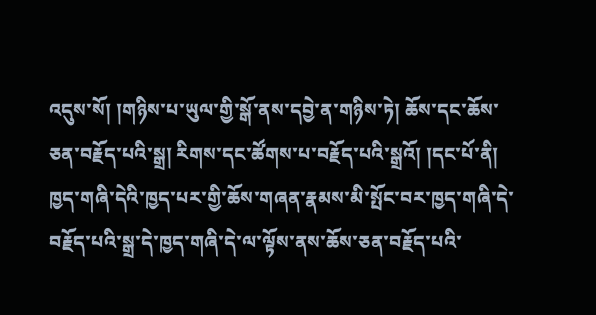འདུས་སོ། །གཉིས་པ་ཡུལ་གྱི་སྒོ་ནས་དབྱེ་ན་གཉིས་ཏེ། ཆོས་དང་ཆོས་ཅན་བརྗོད་པའི་སྒྲ། རིགས་དང་ཚོགས་པ་བརྗོད་པའི་སྒྲའོ། །དང་པོ་ནི། ཁྱད་གཞི་དེའི་ཁྱད་པར་གྱི་ཆོས་གཞན་རྣམས་མི་སྤོང་བར་ཁྱད་གཞི་དེ་བརྗོད་པའི་སྒྲ་དེ་ཁྱད་གཞི་དེ་ལ་ལྟོས་ནས་ཆོས་ཅན་བརྗོད་པའི་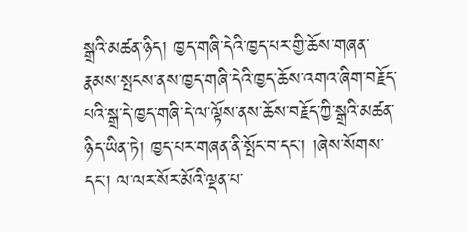སྒྲའི་མཚན་ཉིད། ཁྱད་གཞི་དེའི་ཁྱད་པར་གྱི་ཆོས་གཞན་རྣམས་སྤངས་ནས་ཁྱད་གཞི་དེའི་ཁྱད་ཆོས་འགའ་ཞིག་བརྗོད་པའི་སྒྲ་དེ་ཁྱད་གཞི་དེ་ལ་ལྟོས་ནས་ཆོས་བརྗོད་ཀྱི་སྒྲའི་མཚན་ཉིད་ཡིན་ཏེ། ཁྱད་པར་གཞན་ནི་སྤོང་བ་དང་། །ཞེས་སོགས་དང་། ལ་ལར་སོར་མོའི་ལྡན་པ་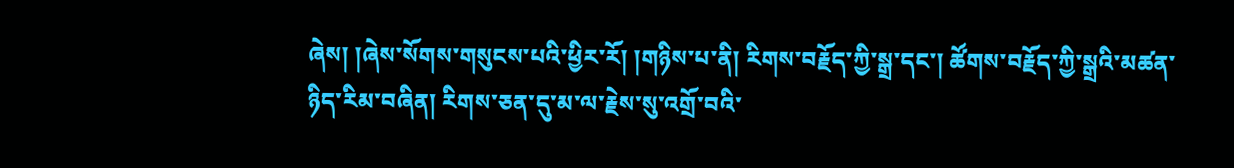ཞེས། །ཞེས་སོགས་གསུངས་པའི་ཕྱིར་རོ། །གཉིས་པ་ནི། རིགས་བརྗོད་ཀྱི་སྒྲ་དང་། ཚོགས་བརྗོད་ཀྱི་སྒྲའི་མཚན་ཉིད་རིམ་བཞིན། རིགས་ཅན་དུ་མ་ལ་རྗེས་སུ་འགྲོ་བའི་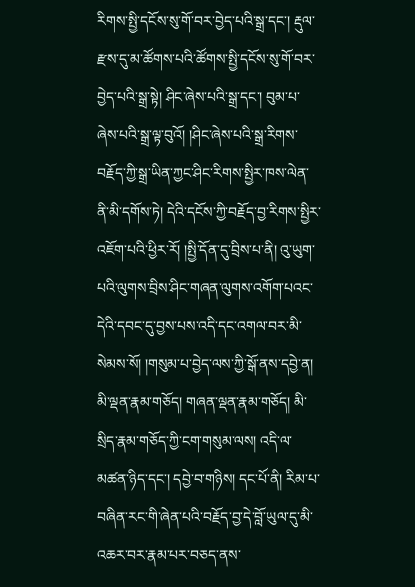རིགས་སྤྱི་དངོས་སུ་གོ་བར་བྱེད་པའི་སྒྲ་དང་། རྡུལ་རྫས་དུ་མ་ཚོགས་པའི་ཚོགས་སྤྱི་དངོས་སུ་གོ་བར་བྱེད་པའི་སྒྲ་སྟེ། ཤིང་ཞེས་པའི་སྒྲ་དང་། བུམ་པ་ཞེས་པའི་སྒྲ་ལྟ་བུའོ། །ཤིང་ཞེས་པའི་སྒྲ་རིགས་བརྗོད་ཀྱི་སྒྲ་ཡིན་ཀྱང་ཤིང་རིགས་སྤྱིར་ཁས་ལེན་ནི་མི་དགོས་ཏེ། དེའི་དངོས་ཀྱི་བརྗོད་བྱ་རིགས་སྤྱིར་འཇོག་པའི་ཕྱིར་རོ། །སྤྱི་དོན་དུ་བྲིས་པ་ནི། འུ་ཡུག་པའི་ལུགས་བྲིས་ཤིང་གཞན་ལུགས་འགོག་པའང་དེའི་དབང་དུ་བྱས་པས་འདི་དང་འགལ་བར་མི་སེམས་སོ། །གསུམ་པ་བྱེད་ལས་ཀྱི་སྒོ་ནས་དབྱེ་ན། མི་ལྡན་རྣམ་གཅོད། གཞན་ལྡན་རྣམ་གཅོད། མི་སྲིད་རྣམ་གཅོད་ཀྱི་ངག་གསུམ་ལས། འདི་ལ་མཚན་ཉིད་དང་། དབྱེ་བ་གཉིས། དང་པོ་ནི། རིམ་པ་བཞིན་རང་གི་ཞེན་པའི་བརྗོད་བྱ་དེ་བློ་ཡུལ་དུ་མི་འཆར་བར་རྣམ་པར་བཅད་ནས་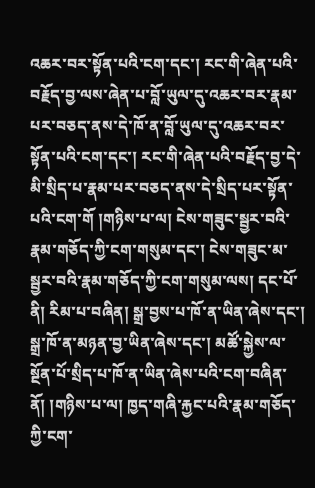འཆར་བར་སྟོན་པའི་ངག་དང་། རང་གི་ཞེན་པའི་བརྗོད་བྱ་ལས་ཞེན་པ་བློ་ཡུལ་དུ་འཆར་བར་རྣམ་པར་བཅད་ནས་དེ་ཁོ་ན་བློ་ཡུལ་དུ་འཆར་བར་སྟོན་པའི་ངག་དང་། རང་གི་ཞེན་པའི་བརྗོད་བྱ་དེ་མི་སྲིད་པ་རྣམ་པར་བཅད་ནས་དེ་སྲིད་པར་སྟོན་པའི་ངག་གོ །གཉིས་པ་ལ། ངེས་གཟུང་སྦྱར་བའི་རྣམ་གཅོད་ཀྱི་ངག་གསུམ་དང་། ངེས་གཟུང་མ་སྦྱར་བའི་རྣམ་གཅོད་ཀྱི་ངག་གསུམ་ལས། དང་པོ་ནི། རིམ་པ་བཞིན། སྒྲ་བྱས་པ་ཁོ་ན་ཡིན་ཞེས་དང་། སྒྲ་ཁོ་ན་མཉན་བྱ་ཡིན་ཞེས་དང་། མཚོ་སྐྱེས་ལ་སྔོན་པོ་སྲིད་པ་ཁོ་ན་ཡིན་ཞེས་པའི་ངག་བཞིན་ནོ། །གཉིས་པ་ལ། ཁྱད་གཞི་རྐྱང་པའི་རྣམ་གཅོད་ཀྱི་ངག་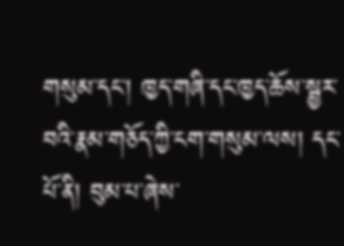གསུམ་དང་། ཁྱད་གཞི་དང་ཁྱད་ཆོས་སྦྱར་བའི་རྣམ་གཅོད་ཀྱི་ངག་གསུམ་ལས། དང་པོ་ནི། བུམ་པ་ཞེས་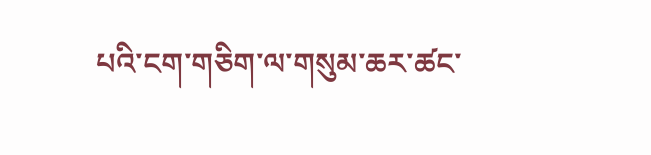པའི་ངག་གཅིག་ལ་གསུམ་ཆར་ཚང་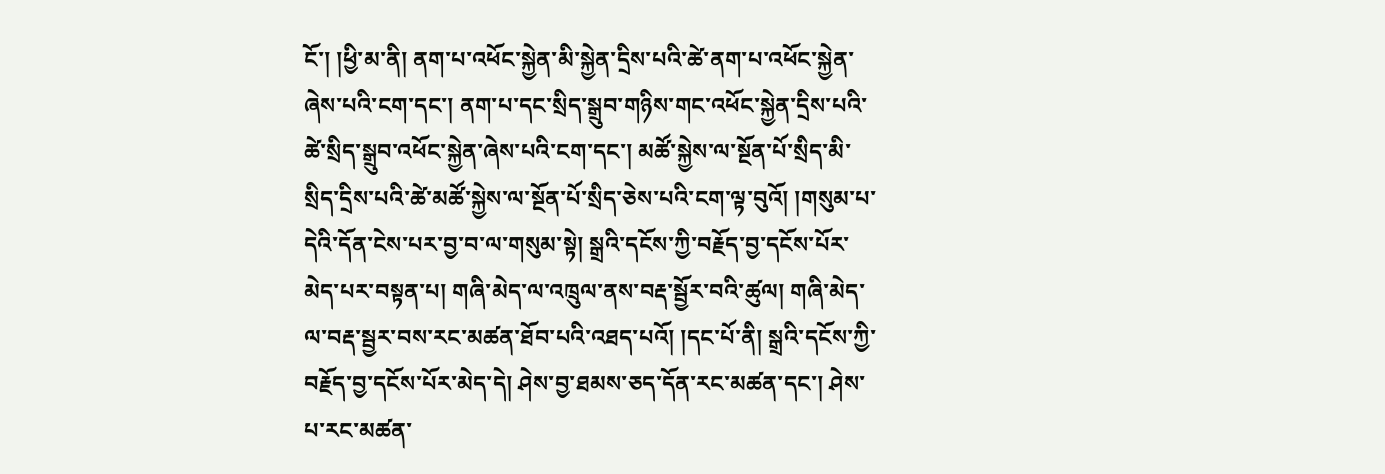ངོ་། །ཕྱི་མ་ནི། ནག་པ་འཕོང་སྐྱེན་མི་སྐྱེན་དྲིས་པའི་ཚེ་ནག་པ་འཕོང་སྐྱེན་ཞེས་པའི་ངག་དང་། ནག་པ་དང་སྲིད་སྒྲུབ་གཉིས་གང་འཕོང་སྐྱེན་དྲིས་པའི་ཚེ་སྲིད་སྒྲུབ་འཕོང་སྐྱེན་ཞེས་པའི་ངག་དང་། མཚོ་སྐྱེས་ལ་སྔོན་པོ་སྲིད་མི་སྲིད་དྲིས་པའི་ཚེ་མཚོ་སྐྱེས་ལ་སྔོན་པོ་སྲིད་ཅེས་པའི་ངག་ལྟ་བུའོ། །གསུམ་པ་དེའི་དོན་ངེས་པར་བྱ་བ་ལ་གསུམ་སྟེ། སྒྲའི་དངོས་ཀྱི་བརྗོད་བྱ་དངོས་པོར་མེད་པར་བསྟན་པ། གཞི་མེད་ལ་འཁྲུལ་ནས་བརྡ་སྦྱོར་བའི་ཚུལ། གཞི་མེད་ལ་བརྡ་སྦྱར་བས་རང་མཚན་ཐོབ་པའི་འཐད་པའོ། །དང་པོ་ནི། སྒྲའི་དངོས་ཀྱི་བརྗོད་བྱ་དངོས་པོར་མེད་དེ། ཤེས་བྱ་ཐམས་ཅད་དོན་རང་མཚན་དང་། ཤེས་པ་རང་མཚན་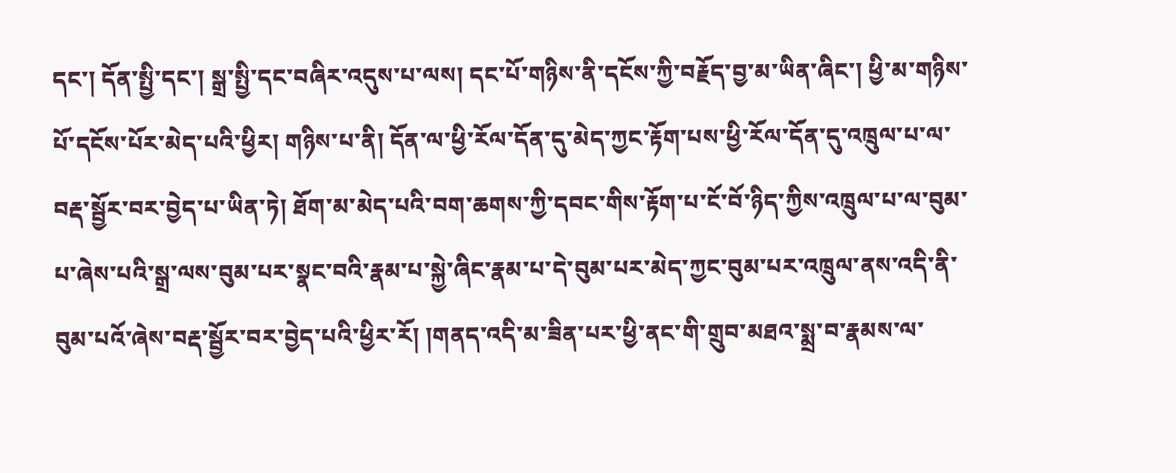དང་། དོན་སྤྱི་དང་། སྒྲ་སྤྱི་དང་བཞིར་འདུས་པ་ལས། དང་པོ་གཉིས་ནི་དངོས་ཀྱི་བརྗོད་བྱ་མ་ཡིན་ཞིང་། ཕྱི་མ་གཉིས་པོ་དངོས་པོར་མེད་པའི་ཕྱིར། གཉིས་པ་ནི། དོན་ལ་ཕྱི་རོལ་དོན་དུ་མེད་ཀྱང་རྟོག་པས་ཕྱི་རོལ་དོན་དུ་འཁྲུལ་པ་ལ་བརྡ་སྦྱོར་བར་བྱེད་པ་ཡིན་ཏེ། ཐོག་མ་མེད་པའི་བག་ཆགས་ཀྱི་དབང་གིས་རྟོག་པ་ངོ་བོ་ཉིད་ཀྱིས་འཁྲུལ་པ་ལ་བུམ་པ་ཞེས་པའི་སྒྲ་ལས་བུམ་པར་སྣང་བའི་རྣམ་པ་སྐྱེ་ཞིང་རྣམ་པ་དེ་བུམ་པར་མེད་ཀྱང་བུམ་པར་འཁྲུལ་ནས་འདི་ནི་བུམ་པའོ་ཞེས་བརྡ་སྦྱོར་བར་བྱེད་པའི་ཕྱིར་རོ། །གནད་འདི་མ་ཟིན་པར་ཕྱི་ནང་གི་གྲུབ་མཐའ་སྨྲ་བ་རྣམས་ལ་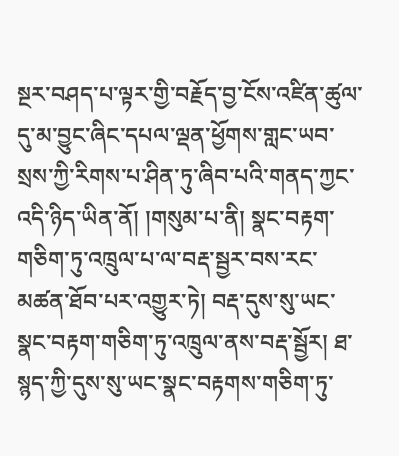སྔར་བཤད་པ་ལྟར་གྱི་བརྗོད་བྱ་ངོས་འཛིན་ཚུལ་དུ་མ་བྱུང་ཞིང་དཔལ་ལྡན་ཕྱོགས་གླང་ཡབ་སྲས་ཀྱི་རིགས་པ་ཤིན་ཏུ་ཞིབ་པའི་གནད་ཀྱང་འདི་ཉིད་ཡིན་ནོ། །གསུམ་པ་ནི། སྣང་བརྟག་གཅིག་ཏུ་འཁྲུལ་པ་ལ་བརྡ་སྦྱར་བས་རང་མཚན་ཐོབ་པར་འགྱུར་ཏེ། བརྡ་དུས་སུ་ཡང་སྣང་བརྟག་གཅིག་ཏུ་འཁྲུལ་ནས་བརྡ་སྦྱོར། ཐ་སྙད་ཀྱི་དུས་སུ་ཡང་སྣང་བརྟགས་གཅིག་ཏུ་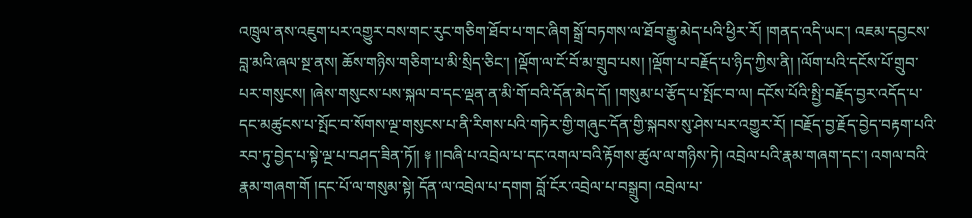འཁྲུལ་ནས་འཇུག་པར་འགྱུར་བས་གང་རུང་གཅིག་ཐོབ་པ་གང་ཞིག སྒྲོ་བཏགས་ལ་ཐོབ་རྒྱུ་མེད་པའི་ཕྱིར་རོ། །གནད་འདི་ཡང་། འཇམ་དབྱངས་བླ་མའི་ཞལ་སྔ་ནས། ཆོས་གཉིས་གཅིག་པ་མི་སྲིད་ཅིང་། །ལྡོག་ལ་ངོ་བོ་མ་གྲུབ་པས། །ལྡོག་པ་བརྗོད་པ་ཉིད་ཀྱིས་ནི། །ལོག་པའི་དངོས་པོ་གྲུབ་པར་གསུངས། །ཞེས་གསུངས་པས་སྐལ་བ་དང་ལྡན་ན་མི་གོ་བའི་དོན་མེད་དོ། །གསུམ་པ་རྩོད་པ་སྤོང་བ་ལ། དངོས་པོའི་སྤྱི་བརྗོད་བྱར་འདོད་པ་དང་མཚུངས་པ་སྤོང་བ་སོགས་ལྔ་གསུངས་པ་ནི་རིགས་པའི་གཏེར་གྱི་གཞུང་དོན་གྱི་སྐབས་སུ་ཤེས་པར་འགྱུར་རོ། །བརྗོད་བྱ་རྗོད་བྱེད་བརྟག་པའི་རབ་ཏུ་བྱེད་པ་སྟེ་ལྔ་པ་བཤད་ཟིན་ཏོ།། ༈ །།བཞི་པ་འབྲེལ་པ་དང་འགལ་བའི་རྟོགས་ཚུལ་ལ་གཉིས་ཏེ། འབྲེལ་པའི་རྣམ་གཞག་དང་། འགལ་བའི་རྣམ་གཞག་གོ །དང་པོ་ལ་གསུམ་སྟེ། དོན་ལ་འབྲེལ་པ་དགག བློ་ངོར་འབྲེལ་པ་བསྒྲུབ། འབྲེལ་པ་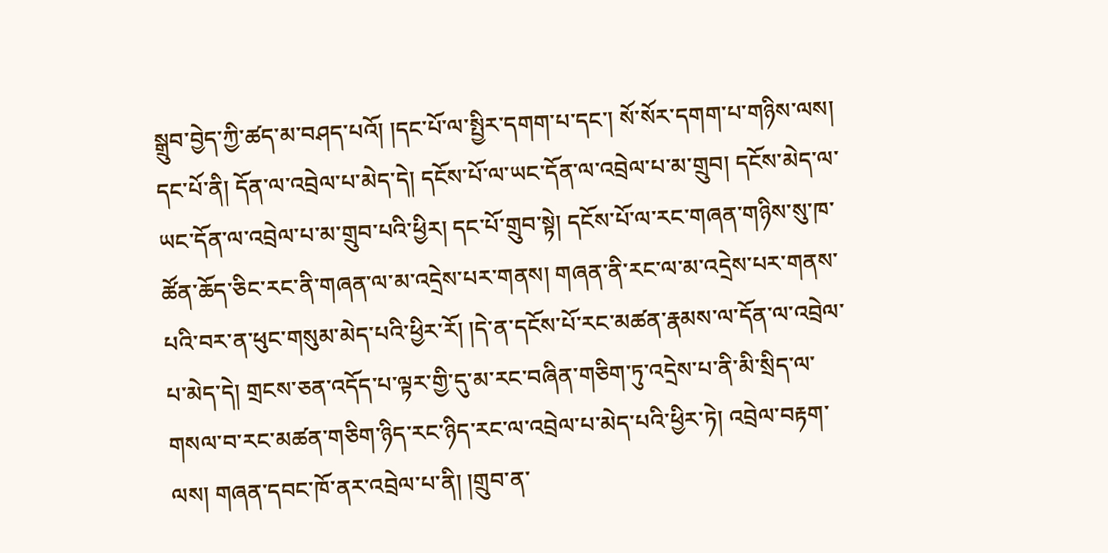སྒྲུབ་བྱེད་ཀྱི་ཚད་མ་བཤད་པའོ། །དང་པོ་ལ་སྤྱིར་དགག་པ་དང་། སོ་སོར་དགག་པ་གཉིས་ལས། དང་པོ་ནི། དོན་ལ་འབྲེལ་པ་མེད་དེ། དངོས་པོ་ལ་ཡང་དོན་ལ་འབྲེལ་པ་མ་གྲུབ། དངོས་མེད་ལ་ཡང་དོན་ལ་འབྲེལ་པ་མ་གྲུབ་པའི་ཕྱིར། དང་པོ་གྲུབ་སྟེ། དངོས་པོ་ལ་རང་གཞན་གཉིས་སུ་ཁ་ཚོན་ཆོད་ཅིང་རང་ནི་གཞན་ལ་མ་འདྲེས་པར་གནས། གཞན་ནི་རང་ལ་མ་འདྲེས་པར་གནས་པའི་བར་ན་ཕུང་གསུམ་མེད་པའི་ཕྱིར་རོ། །དེ་ན་དངོས་པོ་རང་མཚན་རྣམས་ལ་དོན་ལ་འབྲེལ་པ་མེད་དེ། གྲངས་ཅན་འདོད་པ་ལྟར་གྱི་དུ་མ་རང་བཞིན་གཅིག་ཏུ་འདྲེས་པ་ནི་མི་སྲིད་ལ་གསལ་བ་རང་མཚན་གཅིག་ཉིད་རང་ཉིད་རང་ལ་འབྲེལ་པ་མེད་པའི་ཕྱིར་ཏེ། འབྲེལ་བརྟག་ལས། གཞན་དབང་ཁོ་ནར་འབྲེལ་པ་ནི། །གྲུབ་ན་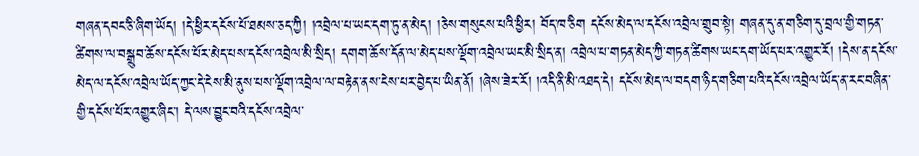གཞན་དབང་ཅི་ཞིག་ཡོད། །དེ་ཕྱིར་དངོས་པོ་ཐམས་ཅད་ཀྱི། །འབྲེལ་པ་ཡང་དག་ཏུ་ན་མེད། །ཅེས་གསུངས་པའི་ཕྱིར། བོད་ཁ་ཅིག དངོས་མེད་ལ་དངོས་འབྲེལ་གྲུབ་སྟེ། གཞན་དུ་ན་གཅིག་དུ་བྲལ་གྱི་གཏན་ཚིགས་ལ་བསྒྲུབ་ཆོས་དངོས་པོར་མེད་པས་དངོས་འབྲེལ་མི་སྲིད། དགག་ཆོས་དོན་ལ་མེད་པས་ལྡོག་འབྲེལ་ཡང་མི་སྲིད་ན། འབྲེལ་པ་གཏན་མེད་ཀྱི་གཏན་ཚིགས་ཡང་དག་ཡོད་པར་འགྱུར་རོ། །དེས་ན་དངོས་མེད་ལ་དངོས་འབྲེལ་ཡོད་ཀྱང་དེ་ངེས་མི་ནུས་པས་ལྡོག་འབྲེལ་ལ་བརྟེན་ནས་ངེས་པར་བྱེད་པ་ཡིན་ནོ། །ཞེས་ཟེར་རོ། །འདི་ནི་མི་འཐད་དེ། དངོས་མེད་ལ་བདག་ཉིད་གཅིག་པའི་དངོས་འབྲེལ་ཡོད་ན་རང་བཞིན་གྱི་དངོས་པོར་འགྱུར་ཞིང་། དེ་ལས་བྱུང་བའི་དངོས་འབྲེལ་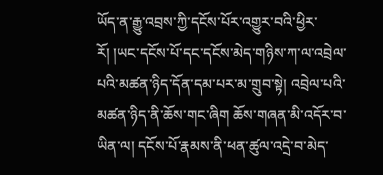ཡོད་ན་རྒྱུ་འབྲས་ཀྱི་དངོས་པོར་འགྱུར་བའི་ཕྱིར་རོ། །ཡང་དངོས་པོ་དང་དངོས་མེད་གཉིས་ཀ་ལ་འབྲེལ་པའི་མཚན་ཉིད་དོན་དམ་པར་མ་གྲུབ་སྟེ། འབྲེལ་པའི་མཚན་ཉིད་ནི་ཆོས་གང་ཞིག ཆོས་གཞན་མི་འདོར་བ་ཡིན་ལ། དངོས་པོ་རྣམས་ནི་ཕན་ཚུལ་འདྲེ་བ་མེད་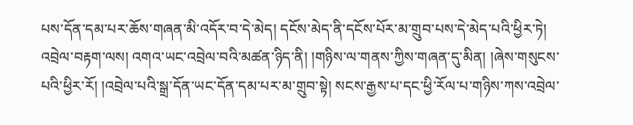པས་དོན་དམ་པར་ཆོས་གཞན་མི་འདོར་བ་དེ་མེད། དངོས་མེད་ནི་དངོས་པོར་མ་གྲུབ་པས་དེ་མེད་པའི་ཕྱིར་ཏེ། འབྲེལ་བརྟག་ལས། འགའ་ཡང་འབྲེལ་བའི་མཚན་ཉིད་ནི། །གཉིས་ལ་གནས་ཀྱིས་གཞན་དུ་མིན། །ཞེས་གསུངས་པའི་ཕྱིར་རོ། །འབྲེལ་པའི་སྒྲ་དོན་ཡང་དོན་དམ་པར་མ་གྲུབ་སྟེ། སངས་རྒྱས་པ་དང་ཕྱི་རོལ་པ་གཉིས་ཀས་འབྲེལ་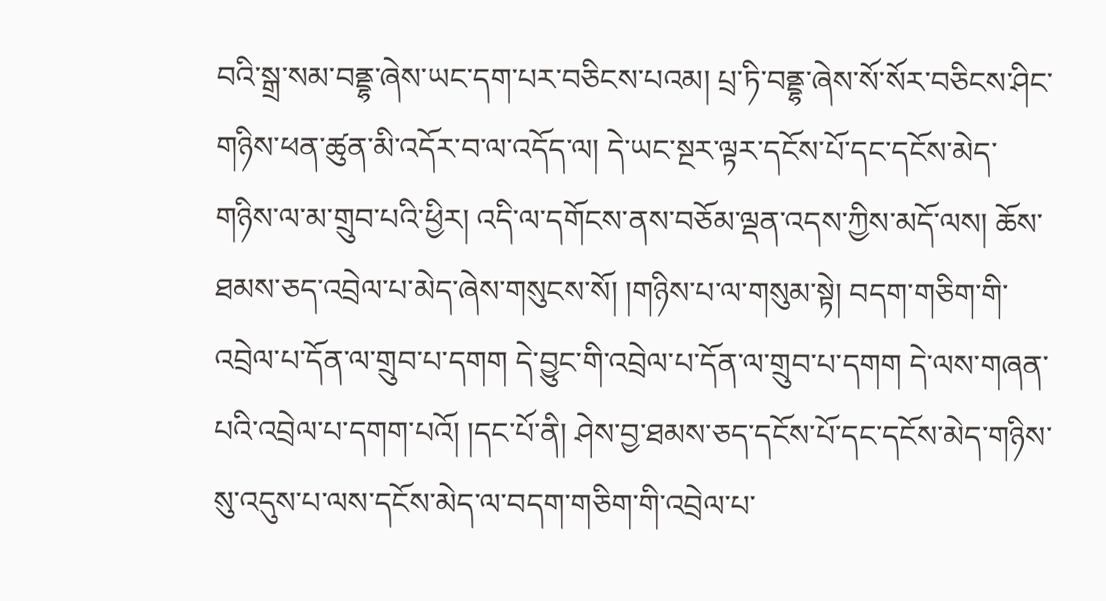བའི་སྒྲ་སམ་བནྡྷ་ཞེས་ཡང་དག་པར་བཅིངས་པའམ། པྲ་ཏི་བནྡྷ་ཞེས་སོ་སོར་བཅིངས་ཤིང་གཉིས་ཕན་ཚུན་མི་འདོར་བ་ལ་འདོད་ལ། དེ་ཡང་སྔར་ལྟར་དངོས་པོ་དང་དངོས་མེད་གཉིས་ལ་མ་གྲུབ་པའི་ཕྱིར། འདི་ལ་དགོངས་ནས་བཅོམ་ལྡན་འདས་ཀྱིས་མདོ་ལས། ཆོས་ཐམས་ཅད་འབྲེལ་པ་མེད་ཞེས་གསུངས་སོ། །གཉིས་པ་ལ་གསུམ་སྟེ། བདག་གཅིག་གི་འབྲེལ་པ་དོན་ལ་གྲུབ་པ་དགག དེ་བྱུང་གི་འབྲེལ་པ་དོན་ལ་གྲུབ་པ་དགག དེ་ལས་གཞན་པའི་འབྲེལ་པ་དགག་པའོ། །དང་པོ་ནི། ཤེས་བྱ་ཐམས་ཅད་དངོས་པོ་དང་དངོས་མེད་གཉིས་སུ་འདུས་པ་ལས་དངོས་མེད་ལ་བདག་གཅིག་གི་འབྲེལ་པ་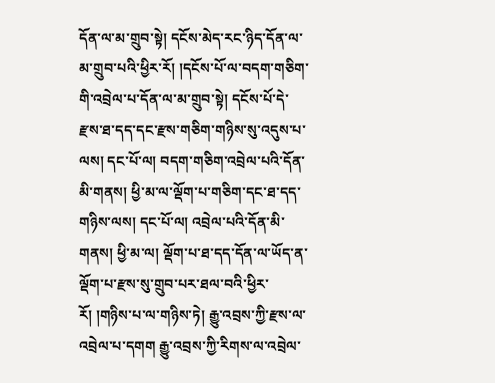དོན་ལ་མ་གྲུབ་སྟེ། དངོས་མེད་རང་ཉིད་དོན་ལ་མ་གྲུབ་པའི་ཕྱིར་རོ། །དངོས་པོ་ལ་བདག་གཅིག་གི་འབྲེལ་པ་དོན་ལ་མ་གྲུབ་སྟེ། དངོས་པོ་དེ་རྫས་ཐ་དད་དང་རྫས་གཅིག་གཉིས་སུ་འདུས་པ་ལས། དང་པོ་ལ། བདག་གཅིག་འབྲེལ་པའི་དོན་མི་གནས། ཕྱི་མ་ལ་ལྡོག་པ་གཅིག་དང་ཐ་དད་གཉིས་ལས། དང་པོ་ལ། འབྲེལ་པའི་དོན་མི་གནས། ཕྱི་མ་ལ། ལྡོག་པ་ཐ་དད་དོན་ལ་ཡོད་ན་ལྡོག་པ་རྫས་སུ་གྲུབ་པར་ཐལ་བའི་ཕྱིར་རོ། །གཉིས་པ་ལ་གཉིས་ཏེ། རྒྱུ་འབྲས་ཀྱི་རྫས་ལ་འབྲེལ་པ་དགག རྒྱུ་འབྲས་ཀྱི་རིགས་ལ་འབྲེལ་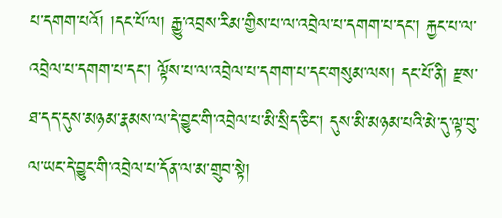པ་དགག་པའོ། །དང་པོ་ལ། རྒྱུ་འབྲས་རིམ་གྱིས་པ་ལ་འབྲེལ་པ་དགག་པ་དང་། རྐྱང་པ་ལ་འབྲེལ་པ་དགག་པ་དང་། ལྟོས་པ་ལ་འབྲེལ་པ་དགག་པ་དང་གསུམ་ལས། དང་པོ་ནི། རྫས་ཐ་དད་དུས་མཉམ་རྣམས་ལ་དེ་བྱུང་གི་འབྲེལ་པ་མི་སྲིད་ཅིང་། དུས་མི་མཉམ་པའི་མེ་དུ་ལྟ་བུ་ལ་ཡང་དེ་བྱུང་གི་འབྲེལ་པ་དོན་ལ་མ་གྲུབ་སྟེ།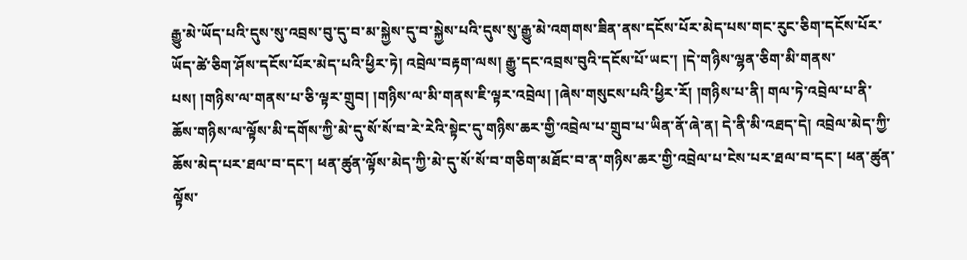རྒྱུ་མེ་ཡོད་པའི་དུས་སུ་འབྲས་བུ་དུ་བ་མ་སྐྱེས་དུ་བ་སྐྱེས་པའི་དུས་སུ་རྒྱུ་མེ་འགགས་ཟིན་ནས་དངོས་པོར་མེད་པས་གང་རུང་ཅིག་དངོས་པོར་ཡོད་ཚེ་ཅིག་ཤོས་དངོས་པོར་མེད་པའི་ཕྱིར་ཏེ། འབྲེལ་བརྟག་ལས། རྒྱུ་དང་འབྲས་བུའི་དངོས་པོ་ཡང་། །དེ་གཉིས་ལྷན་ཅིག་མི་གནས་པས། །གཉིས་ལ་གནས་པ་ཅི་ལྟར་གྲུབ། །གཉིས་ལ་མི་གནས་ཇི་ལྟར་འབྲེལ། །ཞེས་གསུངས་པའི་ཕྱིར་རོ། །གཉིས་པ་ནི། གལ་ཏེ་འབྲེལ་པ་ནི་ཆོས་གཉིས་ལ་ལྟོས་མི་དགོས་ཀྱི་མེ་དུ་སོ་སོ་བ་རེ་རེའི་སྟེང་དུ་གཉིས་ཆར་གྱི་འབྲེལ་པ་གྲུབ་པ་ཡིན་ནོ་ཞེ་ན། དེ་ནི་མི་འཐད་དེ། འབྲེལ་མེད་ཀྱི་ཆོས་མེད་པར་ཐལ་བ་དང་། ཕན་ཚུན་ལྟོས་མེད་ཀྱི་མེ་དུ་སོ་སོ་བ་གཅིག་མཐོང་བ་ན་གཉིས་ཆར་གྱི་འབྲེལ་པ་ངེས་པར་ཐལ་བ་དང་། ཕན་ཚུན་ལྟོས་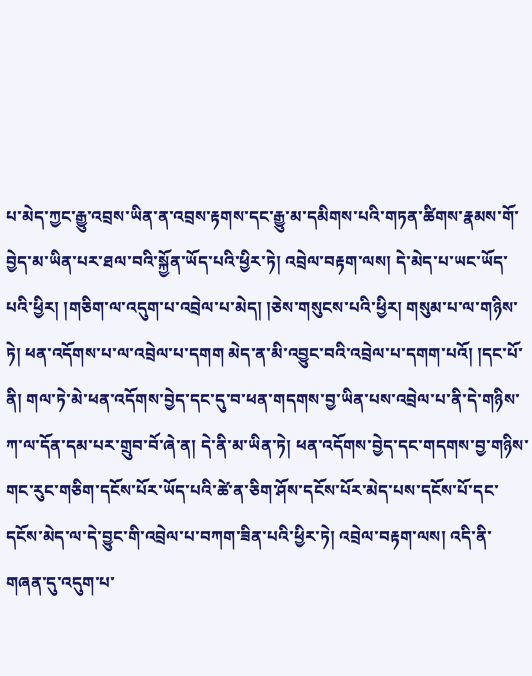པ་མེད་ཀྱང་རྒྱུ་འབྲས་ཡིན་ན་འབྲས་རྟགས་དང་རྒྱུ་མ་དམིགས་པའི་གཏན་ཚིགས་རྣམས་གོ་བྱེད་མ་ཡིན་པར་ཐལ་བའི་སྐྱོན་ཡོད་པའི་ཕྱིར་ཏེ། འབྲེལ་བརྟག་ལས། དེ་མེད་པ་ཡང་ཡོད་པའི་ཕྱིར། །གཅིག་ལ་འདུག་པ་འབྲེལ་པ་མེད། །ཅེས་གསུངས་པའི་ཕྱིར། གསུམ་པ་ལ་གཉིས་ཏེ། ཕན་འདོགས་པ་ལ་འབྲེལ་པ་དགག མེད་ན་མི་འབྱུང་བའི་འབྲེལ་པ་དགག་པའོ། །དང་པོ་ནི། གལ་ཏེ་མེ་ཕན་འདོགས་བྱེད་དང་དུ་བ་ཕན་གདགས་བྱ་ཡིན་པས་འབྲེལ་པ་ནི་དེ་གཉིས་ཀ་ལ་དོན་དམ་པར་གྲུབ་བོ་ཞེ་ན། དེ་ནི་མ་ཡིན་ཏེ། ཕན་འདོགས་བྱེད་དང་གདགས་བྱ་གཉིས་གང་རུང་གཅིག་དངོས་པོར་ཡོད་པའི་ཚེ་ན་ཅིག་ཤོས་དངོས་པོར་མེད་པས་དངོས་པོ་དང་དངོས་མེད་ལ་དེ་བྱུང་གི་འབྲེལ་པ་བཀག་ཟིན་པའི་ཕྱིར་ཏེ། འབྲེལ་བརྟག་ལས། འདི་ནི་གཞན་དུ་འདུག་པ་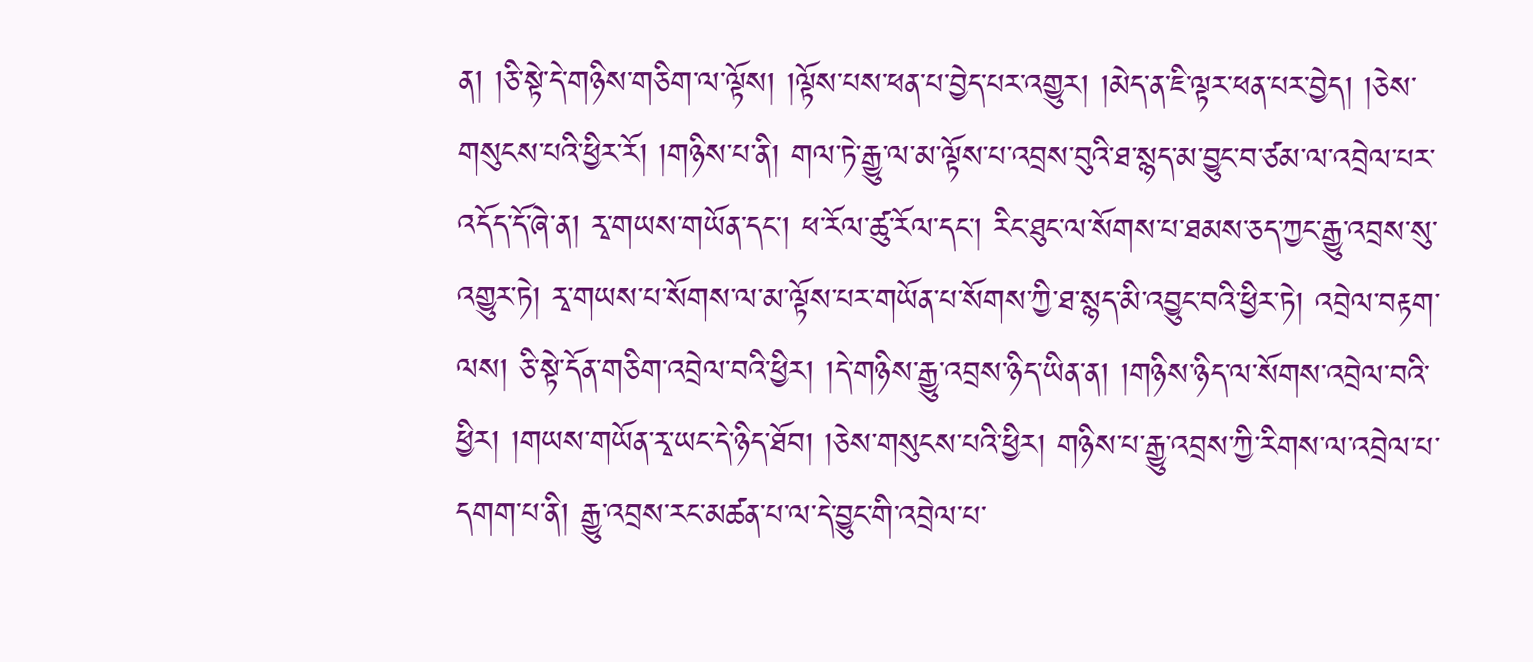ན། །ཅི་སྟེ་དེ་གཉིས་གཅིག་ལ་ལྟོས། །ལྟོས་པས་ཕན་པ་བྱེད་པར་འགྱུར། །མེད་ན་ཇི་ལྟར་ཕན་པར་བྱེད། །ཅེས་གསུངས་པའི་ཕྱིར་རོ། །གཉིས་པ་ནི། གལ་ཏེ་རྒྱུ་ལ་མ་ལྟོས་པ་འབྲས་བུའི་ཐ་སྙད་མ་བྱུང་བ་ཙམ་ལ་འབྲེལ་པར་འདོད་དོ་ཞེ་ན། རྭ་གཡས་གཡོན་དང་། ཕ་རོལ་ཚུ་རོལ་དང་། རིང་ཐུང་ལ་སོགས་པ་ཐམས་ཅད་ཀྱང་རྒྱུ་འབྲས་སུ་འགྱུར་ཏེ། རྭ་གཡས་པ་སོགས་ལ་མ་ལྟོས་པར་གཡོན་པ་སོགས་ཀྱི་ཐ་སྙད་མི་འབྱུང་བའི་ཕྱིར་ཏེ། འབྲེལ་བརྟག་ལས། ཅི་སྟེ་དོན་གཅིག་འབྲེལ་བའི་ཕྱིར། །དེ་གཉིས་རྒྱུ་འབྲས་ཉིད་ཡིན་ན། །གཉིས་ཉིད་ལ་སོགས་འབྲེལ་བའི་ཕྱིར། །གཡས་གཡོན་རྭ་ཡང་དེ་ཉིད་ཐོབ། །ཅེས་གསུངས་པའི་ཕྱིར། གཉིས་པ་རྒྱུ་འབྲས་ཀྱི་རིགས་ལ་འབྲེལ་པ་དགག་པ་ནི། རྒྱུ་འབྲས་རང་མཚན་པ་ལ་དེ་བྱུང་གི་འབྲེལ་པ་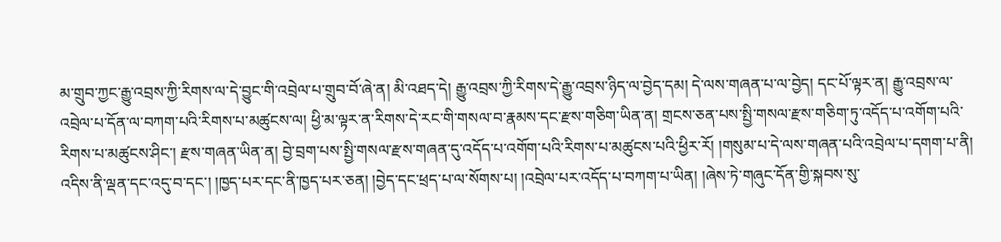མ་གྲུབ་ཀྱང་རྒྱུ་འབྲས་ཀྱི་རིགས་ལ་དེ་བྱུང་གི་འབྲེལ་པ་གྲུབ་བོ་ཞེ་ན། མི་འཐད་དེ། རྒྱུ་འབྲས་ཀྱི་རིགས་དེ་རྒྱུ་འབྲས་ཉིད་ལ་བྱེད་དམ། དེ་ལས་གཞན་པ་ལ་བྱེད། དང་པོ་ལྟར་ན། རྒྱུ་འབྲས་ལ་འབྲེལ་པ་དོན་ལ་བཀག་པའི་རིགས་པ་མཚུངས་ལ། ཕྱི་མ་ལྟར་ན་རིགས་དེ་རང་གི་གསལ་བ་རྣམས་དང་རྫས་གཅིག་ཡིན་ན། གྲངས་ཅན་པས་སྤྱི་གསལ་རྫས་གཅིག་ཏུ་འདོད་པ་འགོག་པའི་རིགས་པ་མཚུངས་ཤིང་། རྫས་གཞན་ཡིན་ན། བྱེ་བྲག་པས་སྤྱི་གསལ་རྫས་གཞན་དུ་འདོད་པ་འགོག་པའི་རིགས་པ་མཚུངས་པའི་ཕྱིར་རོ། །གསུམ་པ་དེ་ལས་གཞན་པའི་འབྲེལ་པ་དགག་པ་ནི། འདིས་ནི་ལྡན་དང་འདུ་བ་དང་། །ཁྱད་པར་དང་ནི་ཁྱད་པར་ཅན། །བྱེད་དང་ཕྲད་པ་ལ་སོགས་པ། །འབྲེལ་པར་འདོད་པ་བཀག་པ་ཡིན། །ཞེས་ཏེ་གཞུང་དོན་གྱི་སྐབས་སུ་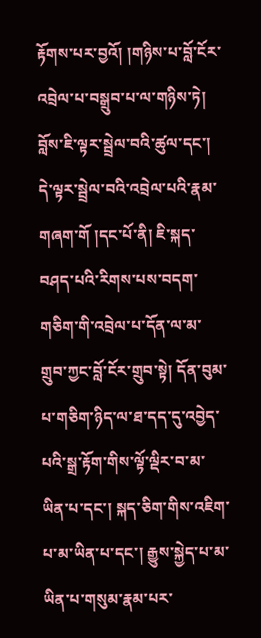རྟོགས་པར་བྱའོ། །གཉིས་པ་བློ་ངོར་འབྲེལ་པ་བསྒྲུབ་པ་ལ་གཉིས་ཏེ། བློས་ཇི་ལྟར་སྦྲེལ་བའི་ཚུལ་དང་། དེ་ལྟར་སྦྲེལ་བའི་འབྲེལ་པའི་རྣམ་གཞག་གོ །དང་པོ་ནི། ཇི་སྐད་བཤད་པའི་རིགས་པས་བདག་གཅིག་གི་འབྲེལ་པ་དོན་ལ་མ་གྲུབ་ཀྱང་བློ་ངོར་གྲུབ་སྟེ། དོན་བུམ་པ་གཅིག་ཉིད་ལ་ཐ་དད་དུ་འབྱེད་པའི་སྒྲ་རྟོག་གིས་ལྟོ་ལྡིར་བ་མ་ཡིན་པ་དང་། སྐད་ཅིག་གིས་འཇིག་པ་མ་ཡིན་པ་དང་། རྒྱུས་སྐྱེད་པ་མ་ཡིན་པ་གསུམ་རྣམ་པར་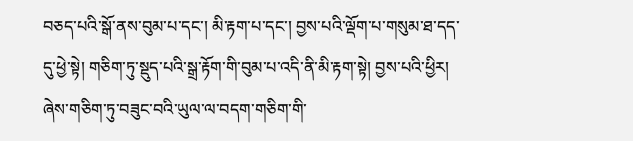བཅད་པའི་སྒོ་ནས་བུམ་པ་དང་། མི་རྟག་པ་དང་། བྱས་པའི་ལྡོག་པ་གསུམ་ཐ་དད་དུ་ཕྱེ་སྟེ། གཅིག་ཏུ་སྡུད་པའི་སྒྲ་རྟོག་གི་བུམ་པ་འདི་ནི་མི་རྟག་སྟེ། བྱས་པའི་ཕྱིར། ཞེས་གཅིག་ཏུ་བཟུང་བའི་ཡུལ་ལ་བདག་གཅིག་གི་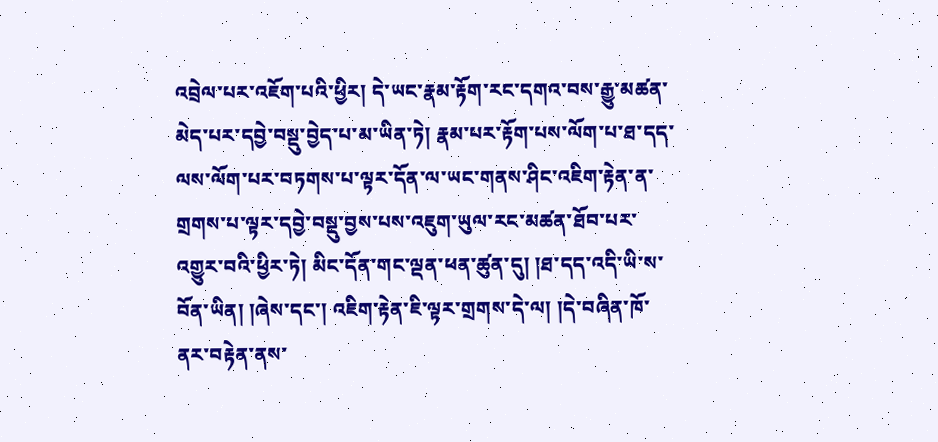འབྲེལ་པར་འཇོག་པའི་ཕྱིར། དེ་ཡང་རྣམ་རྟོག་རང་དགའ་བས་རྒྱུ་མཚན་མེད་པར་དབྱེ་བསྡུ་བྱེད་པ་མ་ཡིན་ཏེ། རྣམ་པར་རྟོག་པས་ལོག་པ་ཐ་དད་ལས་ལོག་པར་བཏགས་པ་ལྟར་དོན་ལ་ཡང་གནས་ཤིང་འཇིག་རྟེན་ན་གྲགས་པ་ལྟར་དབྱེ་བསྡུ་བྱས་པས་འཇུག་ཡུལ་རང་མཚན་ཐོབ་པར་འགྱུར་བའི་ཕྱིར་ཏེ། མིང་དོན་གང་ལྡན་ཕན་ཚུན་དུ། །ཐ་དད་འདི་ཡི་ས་བོན་ཡིན། །ཞེས་དང་། འཇིག་རྟེན་ཇི་ལྟར་གྲགས་དེ་ལ། །དེ་བཞིན་ཁོ་ནར་བརྟེན་ནས་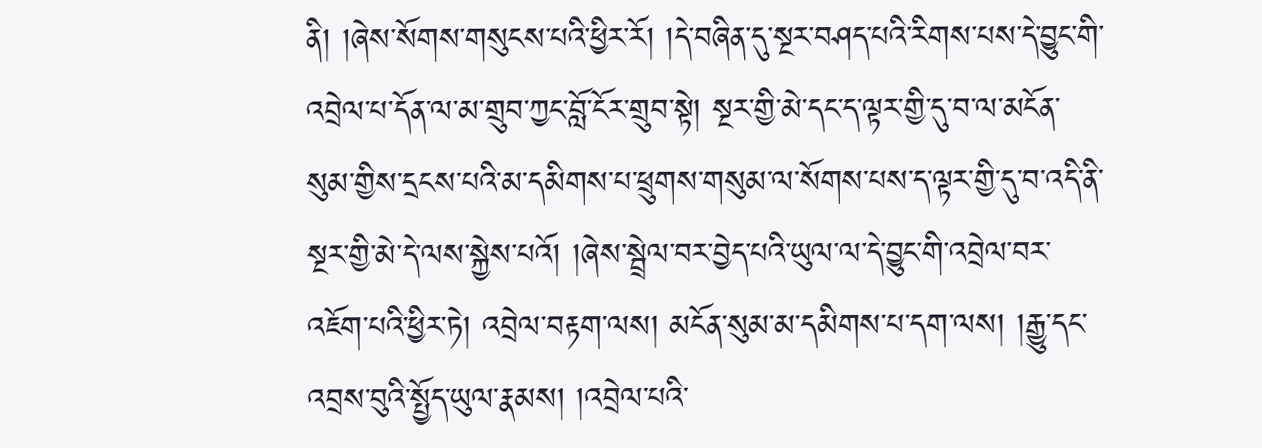ནི། །ཞེས་སོགས་གསུངས་པའི་ཕྱིར་རོ། །དེ་བཞིན་དུ་སྔར་བཤད་པའི་རིགས་པས་དེ་བྱུང་གི་འབྲེལ་པ་དོན་ལ་མ་གྲུབ་ཀྱང་བློ་ངོར་གྲུབ་སྟེ། སྔར་གྱི་མེ་དང་ད་ལྟར་གྱི་དུ་བ་ལ་མངོན་སུམ་གྱིས་དྲངས་པའི་མ་དམིགས་པ་ཕྲུགས་གསུམ་ལ་སོགས་པས་ད་ལྟར་གྱི་དུ་བ་འདི་ནི་སྔར་གྱི་མེ་དེ་ལས་སྐྱེས་པའོ། །ཞེས་སྦྲེལ་བར་བྱེད་པའི་ཡུལ་ལ་དེ་བྱུང་གི་འབྲེལ་བར་འཇོག་པའི་ཕྱིར་ཏེ། འབྲེལ་བརྟག་ལས། མངོན་སུམ་མ་དམིགས་པ་དག་ལས། །རྒྱུ་དང་འབྲས་བུའི་སྤྱོད་ཡུལ་རྣམས། །འབྲེལ་པའི་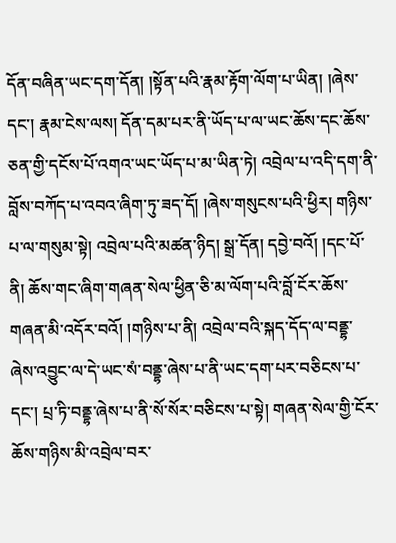དོན་བཞིན་ཡང་དག་དོན། །སྟོན་པའི་རྣམ་རྟོག་ལོག་པ་ཡིན། །ཞེས་དང་། རྣམ་ངེས་ལས། དོན་དམ་པར་ནི་ཡོད་པ་ལ་ཡང་ཆོས་དང་ཆོས་ཅན་གྱི་དངོས་པོ་འགའ་ཡང་ཡོད་པ་མ་ཡིན་ཏེ། འབྲེལ་པ་འདི་དག་ནི་བློས་བཀོད་པ་འབའ་ཞིག་ཏུ་ཟད་དོ། །ཞེས་གསུངས་པའི་ཕྱིར། གཉིས་པ་ལ་གསུམ་སྟེ། འབྲེལ་པའི་མཚན་ཉིད། སྒྲ་དོན། དབྱེ་བའོ། །དང་པོ་ནི། ཆོས་གང་ཞིག་གཞན་སེལ་ཕྱིན་ཅི་མ་ལོག་པའི་བློ་ངོར་ཆོས་གཞན་མི་འདོར་བའོ། །གཉིས་པ་ནི། འབྲེལ་བའི་སྐད་དོད་ལ་བནྡྷ་ཞེས་འབྱུང་ལ་དེ་ཡང་སཾ་བནྡྷ་ཞེས་པ་ནི་ཡང་དག་པར་བཅིངས་པ་དང་། པྲ་ཏི་བནྡྷ་ཞེས་པ་ནི་སོ་སོར་བཅིངས་པ་སྟེ། གཞན་སེལ་གྱི་ངོར་ཆོས་གཉིས་མི་འབྲེལ་བར་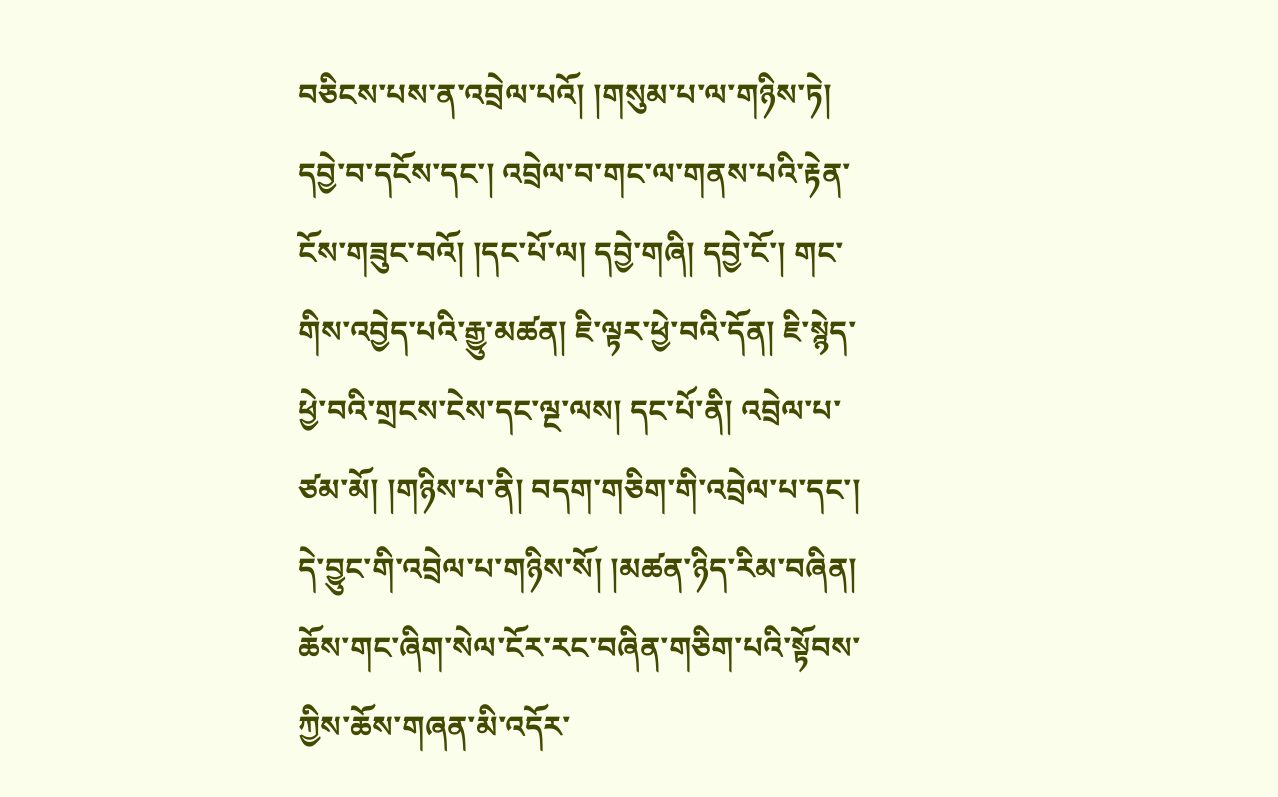བཅིངས་པས་ན་འབྲེལ་པའོ། །གསུམ་པ་ལ་གཉིས་ཏེ། དབྱེ་བ་དངོས་དང་། འབྲེལ་བ་གང་ལ་གནས་པའི་རྟེན་ངོས་གཟུང་བའོ། །དང་པོ་ལ། དབྱེ་གཞི། དབྱེ་ངོ་། གང་གིས་འབྱེད་པའི་རྒྱུ་མཚན། ཇི་ལྟར་ཕྱེ་བའི་དོན། ཇི་སྙེད་ཕྱེ་བའི་གྲངས་ངེས་དང་ལྔ་ལས། དང་པོ་ནི། འབྲེལ་པ་ཙམ་མོ། །གཉིས་པ་ནི། བདག་གཅིག་གི་འབྲེལ་པ་དང་། དེ་བྱུང་གི་འབྲེལ་པ་གཉིས་སོ། །མཚན་ཉིད་རིམ་བཞིན། ཆོས་གང་ཞིག་སེལ་ངོར་རང་བཞིན་གཅིག་པའི་སྟོབས་ཀྱིས་ཆོས་གཞན་མི་འདོར་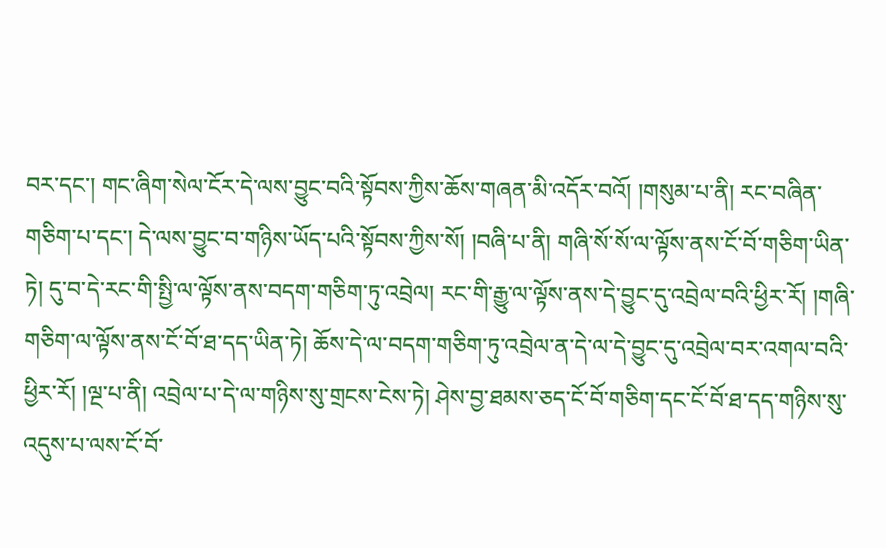བར་དང་། གང་ཞིག་སེལ་ངོར་དེ་ལས་བྱུང་བའི་སྟོབས་ཀྱིས་ཆོས་གཞན་མི་འདོར་བའོ། །གསུམ་པ་ནི། རང་བཞིན་གཅིག་པ་དང་། དེ་ལས་བྱུང་བ་གཉིས་ཡོད་པའི་སྟོབས་ཀྱིས་སོ། །བཞི་པ་ནི། གཞི་སོ་སོ་ལ་ལྟོས་ནས་ངོ་བོ་གཅིག་ཡིན་ཏེ། དུ་བ་དེ་རང་གི་སྤྱི་ལ་ལྟོས་ནས་བདག་གཅིག་ཏུ་འབྲེལ། རང་གི་རྒྱུ་ལ་ལྟོས་ནས་དེ་བྱུང་དུ་འབྲེལ་བའི་ཕྱིར་རོ། །གཞི་གཅིག་ལ་ལྟོས་ནས་ངོ་བོ་ཐ་དད་ཡིན་ཏེ། ཆོས་དེ་ལ་བདག་གཅིག་ཏུ་འབྲེལ་ན་དེ་ལ་དེ་བྱུང་དུ་འབྲེལ་བར་འགལ་བའི་ཕྱིར་རོ། །ལྔ་པ་ནི། འབྲེལ་པ་དེ་ལ་གཉིས་སུ་གྲངས་ངེས་ཏེ། ཤེས་བྱ་ཐམས་ཅད་ངོ་བོ་གཅིག་དང་ངོ་བོ་ཐ་དད་གཉིས་སུ་འདུས་པ་ལས་ངོ་བོ་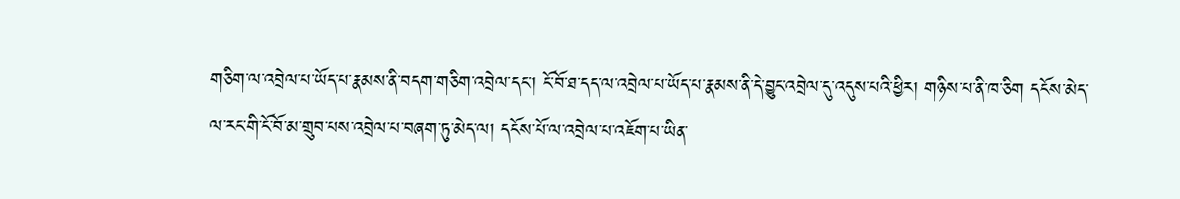གཅིག་ལ་འབྲེལ་པ་ཡོད་པ་རྣམས་ནི་བདག་གཅིག་འབྲེལ་དང་། ངོ་བོ་ཐ་དད་ལ་འབྲེལ་པ་ཡོད་པ་རྣམས་ནི་དེ་བྱུང་འབྲེལ་དུ་འདུས་པའི་ཕྱིར། གཉིས་པ་ནི་ཁ་ཅིག དངོས་མེད་ལ་རང་གི་ངོ་བོ་མ་གྲུབ་པས་འབྲེལ་པ་བཞག་ཏུ་མེད་ལ། དངོས་པོ་ལ་འབྲེལ་པ་འཇོག་པ་ཡིན་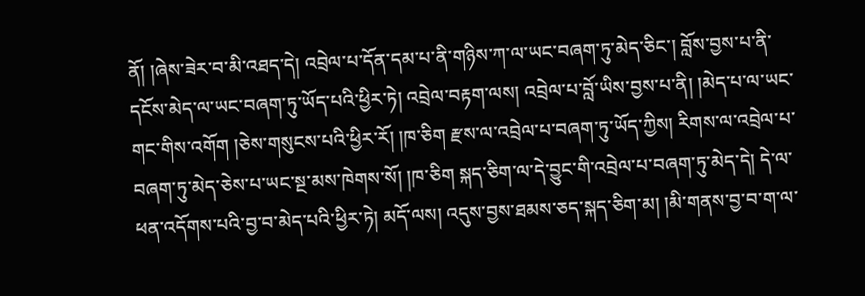ནོ། །ཞེས་ཟེར་བ་མི་འཐད་དེ། འབྲེལ་པ་དོན་དམ་པ་ནི་གཉིས་ཀ་ལ་ཡང་བཞག་ཏུ་མེད་ཅིང་། བློས་བྱས་པ་ནི་དངོས་མེད་ལ་ཡང་བཞག་ཏུ་ཡོད་པའི་ཕྱིར་ཏེ། འབྲེལ་བརྟག་ལས། འབྲེལ་པ་བློ་ཡིས་བྱས་པ་ནི། །མེད་པ་ལ་ཡང་གང་གིས་འགོག །ཅེས་གསུངས་པའི་ཕྱིར་རོ། །ཁ་ཅིག རྫས་ལ་འབྲེལ་པ་བཞག་ཏུ་ཡོད་ཀྱིས། རིགས་ལ་འབྲེལ་པ་བཞག་ཏུ་མེད་ཅེས་པ་ཡང་སྔ་མས་ཁེགས་སོ། །ཁ་ཅིག སྐད་ཅིག་ལ་དེ་བྱུང་གི་འབྲེལ་པ་བཞག་ཏུ་མེད་དེ། དེ་ལ་ཕན་འདོགས་པའི་བྱ་བ་མེད་པའི་ཕྱིར་ཏེ། མདོ་ལས། འདུས་བྱས་ཐམས་ཅད་སྐད་ཅིག་མ། །མི་གནས་བྱ་བ་ག་ལ་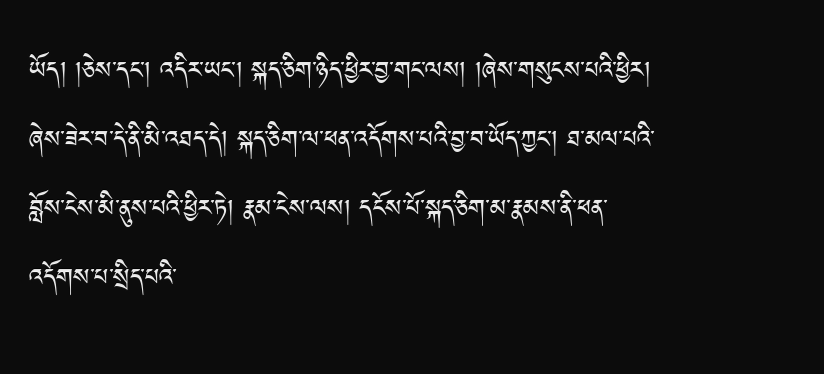ཡོད། །ཅེས་དང་། འདིར་ཡང་། སྐད་ཅིག་ཉིད་ཕྱིར་བྱ་གང་ལས། །ཞེས་གསུངས་པའི་ཕྱིར། ཞེས་ཟེར་བ་དེ་ནི་མི་འཐད་དེ། སྐད་ཅིག་ལ་ཕན་འདོགས་པའི་བྱ་བ་ཡོད་ཀྱང་། ཐ་མལ་པའི་བློས་ངེས་མི་ནུས་པའི་ཕྱིར་ཏེ། རྣམ་ངེས་ལས། དངོས་པོ་སྐད་ཅིག་མ་རྣམས་ནི་ཕན་འདོགས་པ་སྲིད་པའི་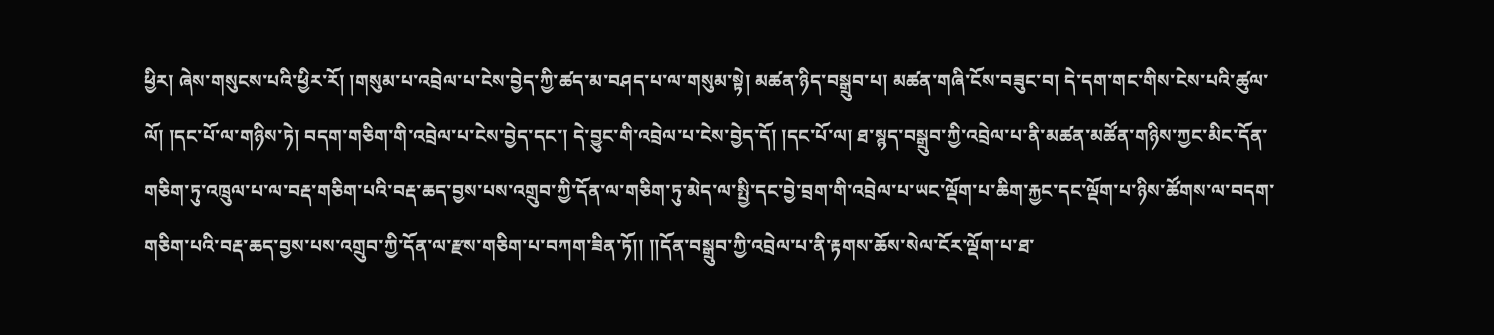ཕྱིར། ཞེས་གསུངས་པའི་ཕྱིར་རོ། །གསུམ་པ་འབྲེལ་པ་ངེས་བྱེད་ཀྱི་ཚད་མ་བཤད་པ་ལ་གསུམ་སྟེ། མཚན་ཉིད་བསྒྲུབ་པ། མཚན་གཞི་ངོས་བཟུང་བ། དེ་དག་གང་གིས་ངེས་པའི་ཚུལ་ལོ། །དང་པོ་ལ་གཉིས་ཏེ། བདག་གཅིག་གི་འབྲེལ་པ་ངེས་བྱེད་དང་། དེ་བྱུང་གི་འབྲེལ་པ་ངེས་བྱེད་དོ། །དང་པོ་ལ། ཐ་སྙད་བསྒྲུབ་ཀྱི་འབྲེལ་པ་ནི་མཚན་མཚོན་གཉིས་ཀྱང་མིང་དོན་གཅིག་ཏུ་འཁྲུལ་པ་ལ་བརྡ་གཅིག་པའི་བརྡ་ཆད་བྱས་པས་འགྲུབ་ཀྱི་དོན་ལ་གཅིག་ཏུ་མེད་ལ་སྤྱི་དང་བྱེ་བྲག་གི་འབྲེལ་པ་ཡང་ལྡོག་པ་ཆིག་རྐྱང་དང་ལྡོག་པ་ཉིས་ཚོགས་ལ་བདག་གཅིག་པའི་བརྡ་ཆད་བྱས་པས་འགྲུབ་ཀྱི་དོན་ལ་རྫས་གཅིག་པ་བཀག་ཟིན་ཏོ།། །།དོན་བསྒྲུབ་ཀྱི་འབྲེལ་པ་ནི་རྟགས་ཆོས་སེལ་ངོར་ལྡོག་པ་ཐ་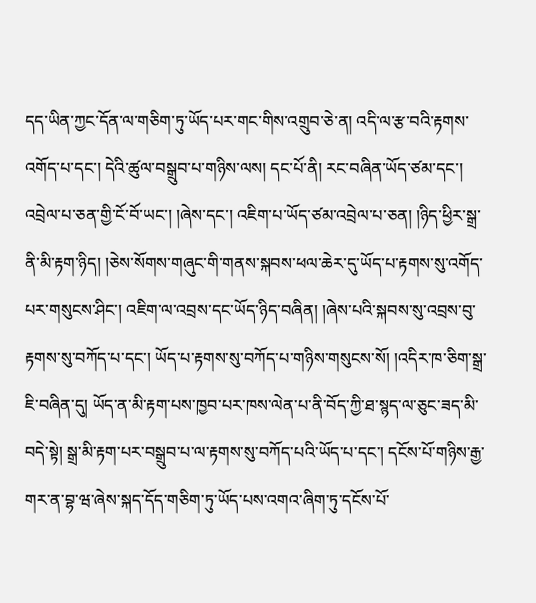དད་ཡིན་ཀྱང་དོན་ལ་གཅིག་ཏུ་ཡོད་པར་གང་གིས་འགྲུབ་ཅེ་ན། འདི་ལ་རྩ་བའི་རྟགས་འགོད་པ་དང་། དེའི་ཚུལ་བསྒྲུབ་པ་གཉིས་ལས། དང་པོ་ནི། རང་བཞིན་ཡོད་ཙམ་དང་། འབྲེལ་པ་ཅན་གྱི་ངོ་བོ་ཡང་། །ཞེས་དང་། འཇིག་པ་ཡོད་ཙམ་འབྲེལ་པ་ཅན། །ཉིད་ཕྱིར་སྒྲ་ནི་མི་རྟག་ཉིད། །ཅེས་སོགས་གཞུང་གི་གནས་སྐབས་ཕལ་ཆེར་དུ་ཡོད་པ་རྟགས་སུ་འགོད་པར་གསུངས་ཤིང་། འཇིག་ལ་འབྲས་དང་ཡོད་ཉིད་བཞིན། །ཞེས་པའི་སྐབས་སུ་འབྲས་བུ་རྟགས་སུ་བཀོད་པ་དང་། ཡོད་པ་རྟགས་སུ་བཀོད་པ་གཉིས་གསུངས་སོ། །འདིར་ཁ་ཅིག་སྒྲ་ཇི་བཞིན་དུ། ཡོད་ན་མི་རྟག་པས་ཁྱབ་པར་ཁས་ལེན་པ་ནི་བོད་ཀྱི་ཐ་སྙད་ལ་ཅུང་ཟད་མི་བདེ་སྟེ། སྒྲ་མི་རྟག་པར་བསྒྲུབ་པ་ལ་རྟགས་སུ་བཀོད་པའི་ཡོད་པ་དང་། དངོས་པོ་གཉིས་རྒྱ་གར་ན་བྷ་ཝ་ཞེས་སྐད་དོད་གཅིག་ཏུ་ཡོད་པས་འགའ་ཞིག་ཏུ་དངོས་པོ་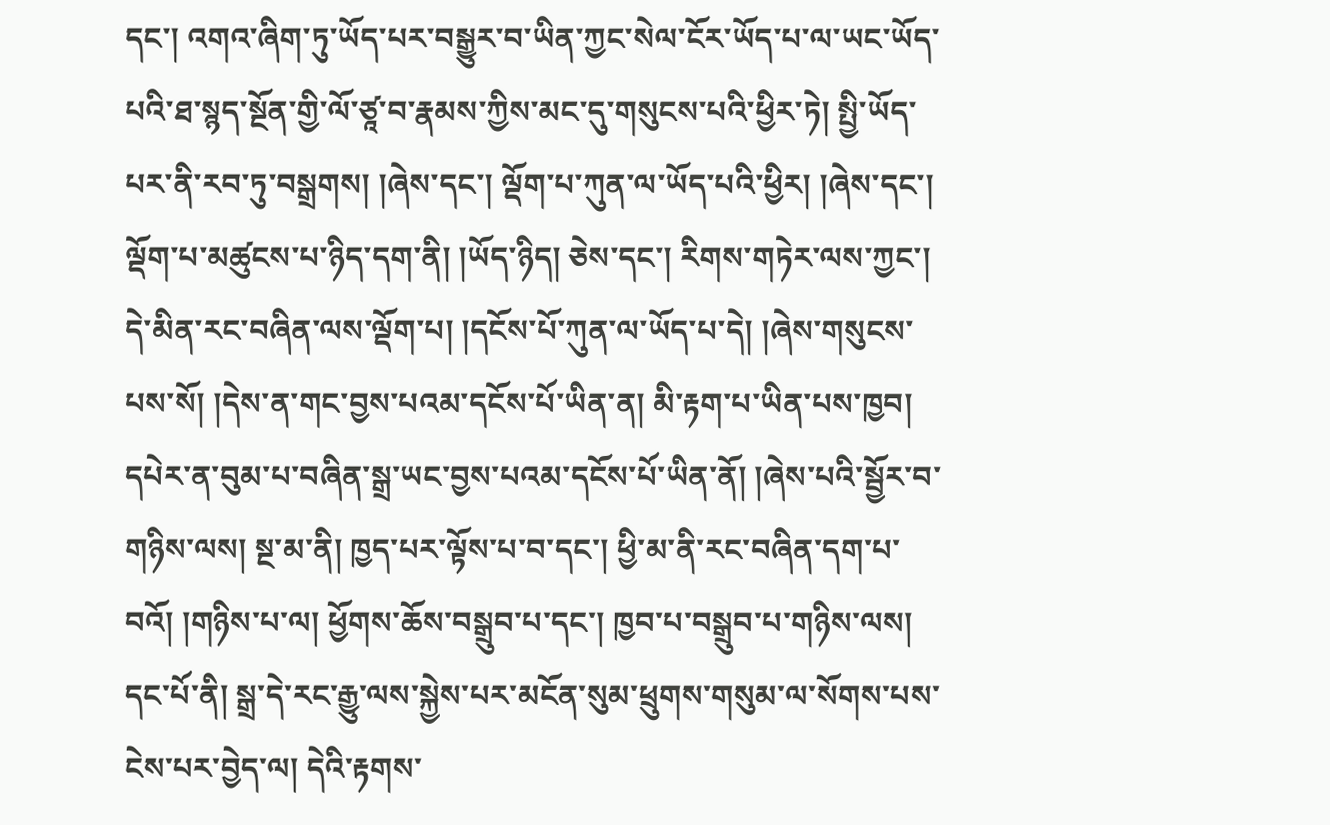དང་། འགའ་ཞིག་ཏུ་ཡོད་པར་བསྒྱུར་བ་ཡིན་ཀྱང་སེལ་ངོར་ཡོད་པ་ལ་ཡང་ཡོད་པའི་ཐ་སྙད་སྔོན་གྱི་ལོ་ཙཱ་བ་རྣམས་ཀྱིས་མང་དུ་གསུངས་པའི་ཕྱིར་ཏེ། སྤྱི་ཡོད་པར་ནི་རབ་ཏུ་བསྒྲགས། །ཞེས་དང་། ལྡོག་པ་ཀུན་ལ་ཡོད་པའི་ཕྱིར། །ཞེས་དང་། ལྡོག་པ་མཚུངས་པ་ཉིད་དག་ནི། །ཡོད་ཉིད། ཅེས་དང་། རིགས་གཏེར་ལས་ཀྱང་། དེ་མིན་རང་བཞིན་ལས་ལྡོག་པ། །དངོས་པོ་ཀུན་ལ་ཡོད་པ་དེ། །ཞེས་གསུངས་པས་སོ། །དེས་ན་གང་བྱས་པའམ་དངོས་པོ་ཡིན་ན། མི་རྟག་པ་ཡིན་པས་ཁྱབ། དཔེར་ན་བུམ་པ་བཞིན་སྒྲ་ཡང་བྱས་པའམ་དངོས་པོ་ཡིན་ནོ། །ཞེས་པའི་སྦྱོར་བ་གཉིས་ལས། སྔ་མ་ནི། ཁྱད་པར་ལྟོས་པ་བ་དང་། ཕྱི་མ་ནི་རང་བཞིན་དག་པ་བའོ། །གཉིས་པ་ལ། ཕྱོགས་ཆོས་བསྒྲུབ་པ་དང་། ཁྱབ་པ་བསྒྲུབ་པ་གཉིས་ལས། དང་པོ་ནི། སྒྲ་དེ་རང་རྒྱུ་ལས་སྐྱེས་པར་མངོན་སུམ་ཕྲུགས་གསུམ་ལ་སོགས་པས་ངེས་པར་བྱེད་ལ། དེའི་རྟགས་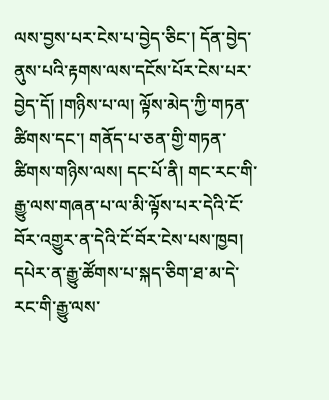ལས་བྱས་པར་ངེས་པ་བྱེད་ཅིང་། དོན་བྱེད་ནུས་པའི་རྟགས་ལས་དངོས་པོར་ངེས་པར་བྱེད་དོ། །གཉིས་པ་ལ། ལྟོས་མེད་ཀྱི་གཏན་ཚིགས་དང་། གནོད་པ་ཅན་གྱི་གཏན་ཚིགས་གཉིས་ལས། དང་པོ་ནི། གང་རང་གི་རྒྱུ་ལས་གཞན་པ་ལ་མི་ལྟོས་པར་དེའི་ངོ་བོར་འགྱུར་ན་དེའི་ངོ་བོར་ངེས་པས་ཁྱབ། དཔེར་ན་རྒྱུ་ཚོགས་པ་སྐད་ཅིག་ཐ་མ་དེ་རང་གི་རྒྱུ་ལས་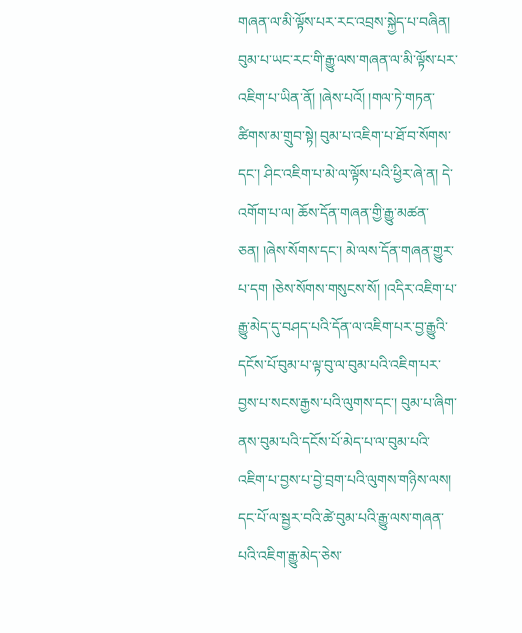གཞན་ལ་མི་ལྟོས་པར་རང་འབྲས་སྐྱེད་པ་བཞིན། བུམ་པ་ཡང་རང་གི་རྒྱུ་ལས་གཞན་ལ་མི་ལྟོས་པར་འཇིག་པ་ཡིན་ནོ། །ཞེས་པའོ། །གལ་ཏེ་གཏན་ཚིགས་མ་གྲུབ་སྟེ། བུམ་པ་འཇིག་པ་ཐོ་བ་སོགས་དང་། ཤིང་འཇིག་པ་མེ་ལ་ལྟོས་པའི་ཕྱིར་ཞེ་ན། དེ་འགོག་པ་ལ། ཆོས་དོན་གཞན་གྱི་རྒྱུ་མཚན་ཅན། །ཞེས་སོགས་དང་། མེ་ལས་དོན་གཞན་གྱུར་པ་དག །ཅེས་སོགས་གསུངས་སོ། །འདིར་འཇིག་པ་རྒྱུ་མེད་དུ་བཤད་པའི་དོན་ལ་འཇིག་པར་བྱ་རྒྱུའི་དངོས་པོ་བུམ་པ་ལྟ་བུ་ལ་བུམ་པའི་འཇིག་པར་བྱས་པ་སངས་རྒྱས་པའི་ལུགས་དང་། བུམ་པ་ཞིག་ནས་བུམ་པའི་དངོས་པོ་མེད་པ་ལ་བུམ་པའི་འཇིག་པ་བྱས་པ་བྱེ་བྲག་པའི་ལུགས་གཉིས་ལས། དང་པོ་ལ་སྦྱར་བའི་ཚེ་བུམ་པའི་རྒྱུ་ལས་གཞན་པའི་འཇིག་རྒྱུ་མེད་ཅེས་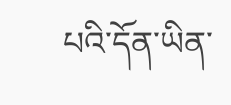པའི་དོན་ཡིན་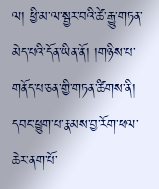ལ། ཕྱི་མ་ལ་སྦྱར་བའི་ཚེ་རྒྱུ་གཏན་མེད་པའི་དོན་ཡིན་ནོ། །གཉིས་པ་གནོད་པ་ཅན་གྱི་གཏན་ཚིགས་ནི། དབང་ཕྱུག་པ་རྣམས་བྱ་རོག་ཕལ་ཆེར་ནག་པོ་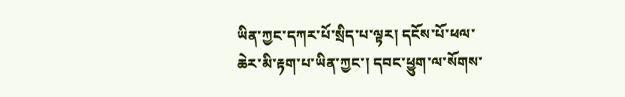ཡིན་ཀྱང་དཀར་པོ་སྲིད་པ་ལྟར། དངོས་པོ་ཕལ་ཆེར་མི་རྟག་པ་ཡིན་ཀྱང་། དབང་ཕྱུག་ལ་སོགས་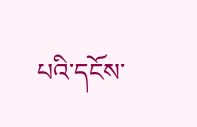པའི་དངོས་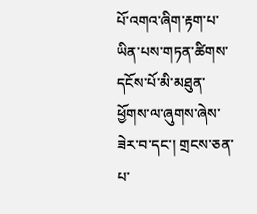པོ་འགའ་ཞིག་རྟག་པ་ཡིན་པས་གཏན་ཚིགས་དངོས་པོ་མི་མཐུན་ཕྱོགས་ལ་ཞུགས་ཞེས་ཟེར་བ་དང་། གྲངས་ཅན་པ་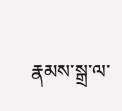རྣམས་སྒྲ་ལ་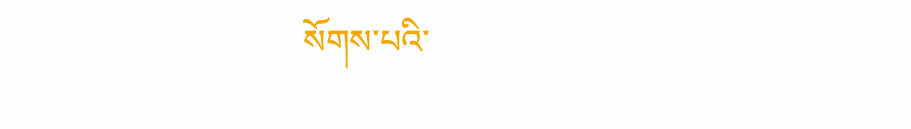སོགས་པའི་